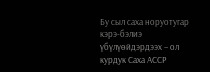Бу сыл саха норуотугар кэрэ-бэлиэ үбүлүөйдэрдээх – ол курдук Саха АССР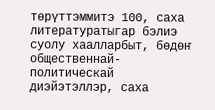төрүттэммитэ 100, саха литературатыгар бэлиэ суолу хаалларбыт, бөдөҥ общественнай-политическай диэйэтэллэр, саха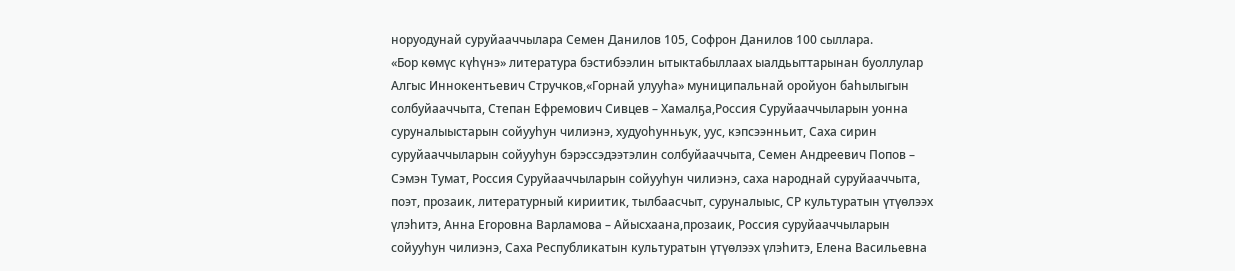норуодунай суруйааччылара Семен Данилов 105, Софрон Данилов 100 сыллара.
«Бор көмүс күһүнэ» литература бэстибээлин ытыктабыллаах ыалдьыттарынан буоллулар Алгыс Иннокентьевич Стручков,«Горнай улууһа» муниципальнай оройуон баһылыгын солбуйааччыта, Степан Ефремович Сивцев – Хамалҕа,Россия Суруйааччыларын уонна суруналыыстарын сойууһун чилиэнэ, худуоһунньук, уус, кэпсээнньит, Саха сирин суруйааччыларын сойууһун бэрэссэдээтэлин солбуйааччыта, Семен Андреевич Попов – Сэмэн Тумат, Россия Суруйааччыларын сойууһун чилиэнэ, саха народнай суруйааччыта, поэт, прозаик, литературный кириитик, тылбаасчыт, суруналыыс, СР культуратын үтүөлээх үлэһитэ, Анна Егоровна Варламова – Айысхаана,прозаик, Россия суруйааччыларын сойууһун чилиэнэ, Саха Республикатын культуратын үтүөлээх үлэһитэ, Елена Васильевна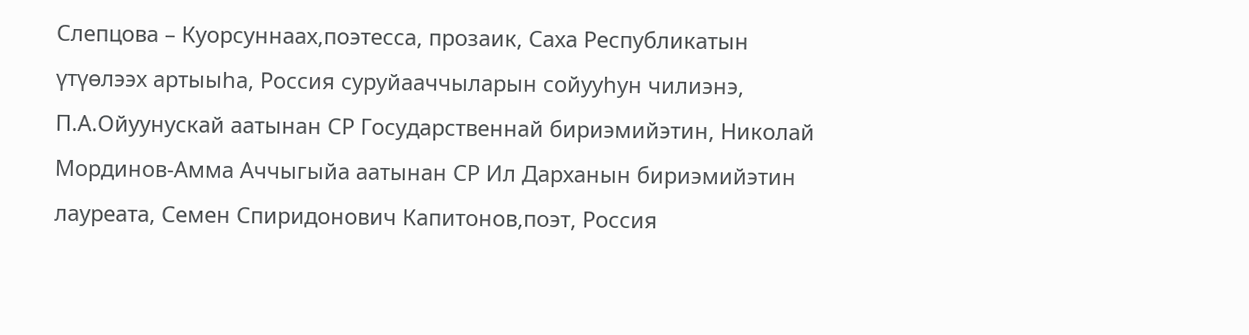Слепцова – Куорсуннаах,поэтесса, прозаик, Саха Республикатын үтүөлээх артыыһа, Россия суруйааччыларын сойууһун чилиэнэ, П.А.Ойуунускай аатынан СР Государственнай бириэмийэтин, Николай Мординов-Амма Аччыгыйа аатынан СР Ил Дарханын бириэмийэтин лауреата, Семен Спиридонович Капитонов,поэт, Россия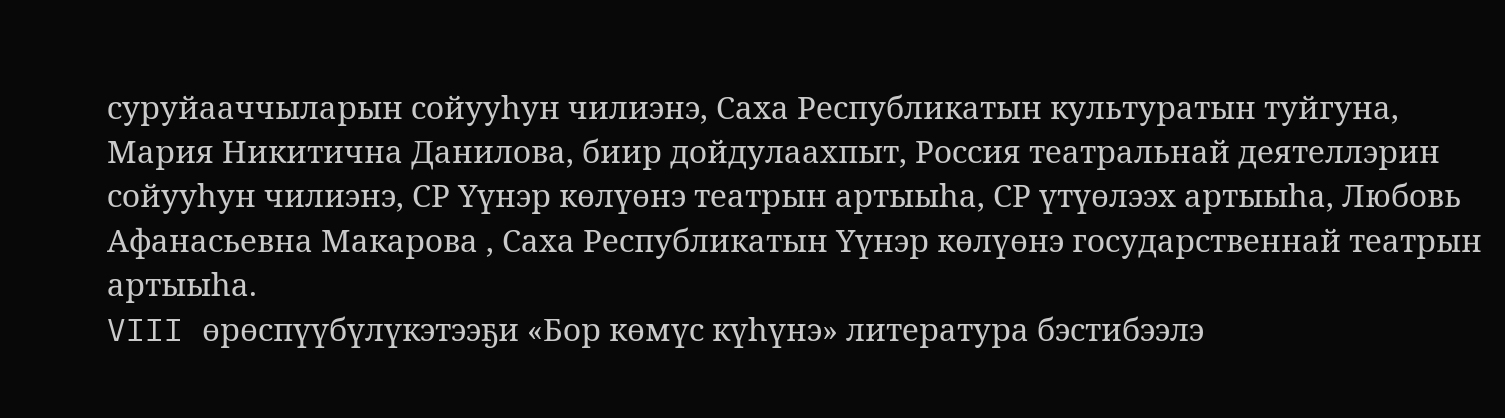суруйааччыларын сойууһун чилиэнэ, Саха Республикатын культуратын туйгуна, Мария Никитична Данилова, биир дойдулаахпыт, Россия театральнай деятеллэрин сойууһун чилиэнэ, СР Үүнэр көлүөнэ театрын артыыһа, СР үтүөлээх артыыһа, Любовь Афанасьевна Макарова , Саха Республикатын Үүнэр көлүөнэ государственнай театрын артыыһа.
VIII өрөспүүбүлүкэтээҕи «Бор көмүс күһүнэ» литература бэстибээлэ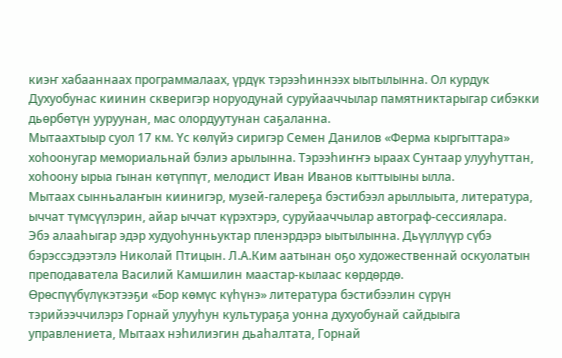киэҥ хабааннаах программалаах, үрдүк тэрээһиннээх ыытылынна. Ол курдук Духуобунас киинин скверигэр норуодунай суруйааччылар памятниктарыгар сибэкки дьөрбөтүн ууруунан, мас олордуутунан саҕаланна.
Мытаахтыыр суол 17 км. Үс көлүйэ сиригэр Семен Данилов «Ферма кыргыттара» хоһоонугар мемориальнай бэлиэ арылынна. Тэрээһиҥҥэ ыраах Сунтаар улууһуттан, хоһоону ырыа гынан көтүппүт, мелодист Иван Иванов кыттыыны ылла.
Мытаах сынньалаҥын киинигэр, музей-галереҕа бэстибээл арыллыыта, литература, ыччат түмсүүлэрин, айар ыччат күрэхтэрэ, суруйааччылар автограф-сессиялара.
Эбэ алааһыгар эдэр худуоһунньуктар пленэрдэрэ ыытылынна. Дьүүллүүр сүбэ бэрэссэдээтэлэ Николай Птицын. Л.А.Ким аатынан оҕо художественнай оскуолатын преподаватела Василий Камшилин маастар-кылаас көрдөрдө.
Өрөспүүбүлүкэтээҕи «Бор көмүс күһүнэ» литература бэстибээлин сүрүн тэрийээччилэрэ Горнай улууһун культураҕа уонна духуобунай сайдыыга управлениета, Мытаах нэһилиэгин дьаһалтата, Горнай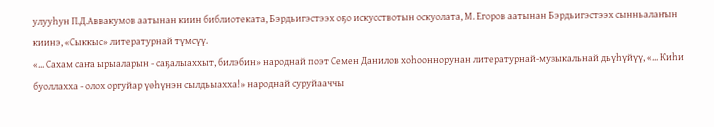улууһун П.Д.Аввакумов аатынан киин библиотеката, Бэрдьигэстээх оҕо искусствотын оскуолата, М. Егоров аатынан Бэрдьигэстээх сынньалаҥын киинэ, «Сыккыс» литературнай түмсүү.
«... Сахам саҥа ырыаларын - саҕалыаххыт, билэбин» народнай поэт Семен Данилов хоһооннорунан литературнай-музыкальнай дьүһүйүү, «... Киһи буоллахха - олох оргуйар үөһүнэн сылдьыахха!» народнай суруйааччы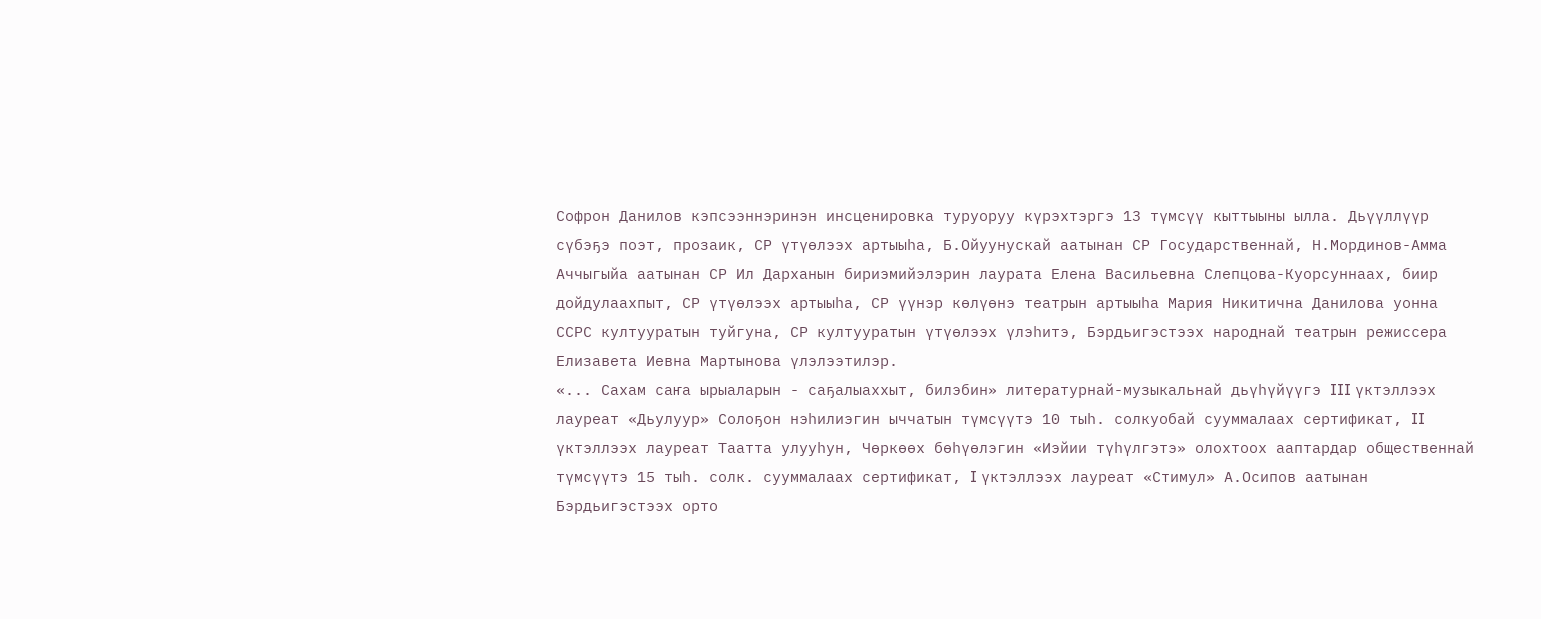Софрон Данилов кэпсээннэринэн инсценировка туруоруу күрэхтэргэ 13 түмсүү кыттыыны ылла. Дьүүллүүр сүбэҕэ поэт, прозаик, СР үтүөлээх артыыһа, Б.Ойуунускай аатынан СР Государственнай, Н.Мординов-Амма Аччыгыйа аатынан СР Ил Дарханын бириэмийэлэрин лаурата Елена Васильевна Слепцова-Куорсуннаах, биир дойдулаахпыт, СР үтүөлээх артыыһа, СР үүнэр көлүөнэ театрын артыыһа Мария Никитична Данилова уонна ССРС култууратын туйгуна, СР култууратын үтүөлээх үлэһитэ, Бэрдьигэстээх народнай театрын режиссера Елизавета Иевна Мартынова үлэлээтилэр.
«... Сахам саҥа ырыаларын - саҕалыаххыт, билэбин» литературнай-музыкальнай дьүһүйүүгэ III үктэллээх лауреат «Дьулуур» Солоҕон нэһилиэгин ыччатын түмсүүтэ 10 тыһ. солкуобай сууммалаах сертификат, II үктэллээх лауреат Таатта улууһун, Чөркөөх бөһүөлэгин «Иэйии түһүлгэтэ» олохтоох ааптардар общественнай түмсүүтэ 15 тыһ. солк. сууммалаах сертификат, I үктэллээх лауреат «Стимул» А.Осипов аатынан Бэрдьигэстээх орто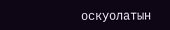оскуолатын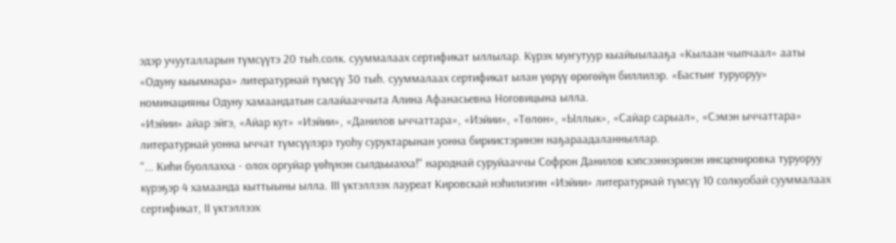эдэр учууталларын түмсүүтэ 20 тыһ.солк. сууммалаах сертификат ыллылар. Күрэх муҥутуур кыайыылааҕа «Кылаан чыпчаал» ааты «Одуну кыымнара» литературнай түмсүү 30 тыһ. сууммалаах сертификат ылан үөрүү өрөгөйүн биллилэр. «Бастыҥ туруоруу» номинацияны Одуну хамаандатын салайааччыта Алина Афанасьевна Ноговицына ылла.
«Иэйии» айар эйгэ, «Айар кут» «Иэйии», «Данилов ыччаттара», «Иэйии», «Төлөн», «Ыллык», «Сайар сарыал», «Сэмэн ыччаттара» литературнай уонна ыччат түмсүүлэрэ туоһу суруктарынан уонна бириистэринэн наҕараадаланныллар.
"... Киһи буоллахха - олох оргуйар үөһүнэн сылдьыахха!" народнай суруйааччы Софрон Данилов кэпсээннэринэн инсценировка туруоруу күрэҕэр 4 хамаанда кыттыыны ылла. III үктэллээх лауреат Кировскай нэһилиэгин «Иэйии» литературнай түмсүү 10 солкуобай сууммалаах сертификат, II үктэллээх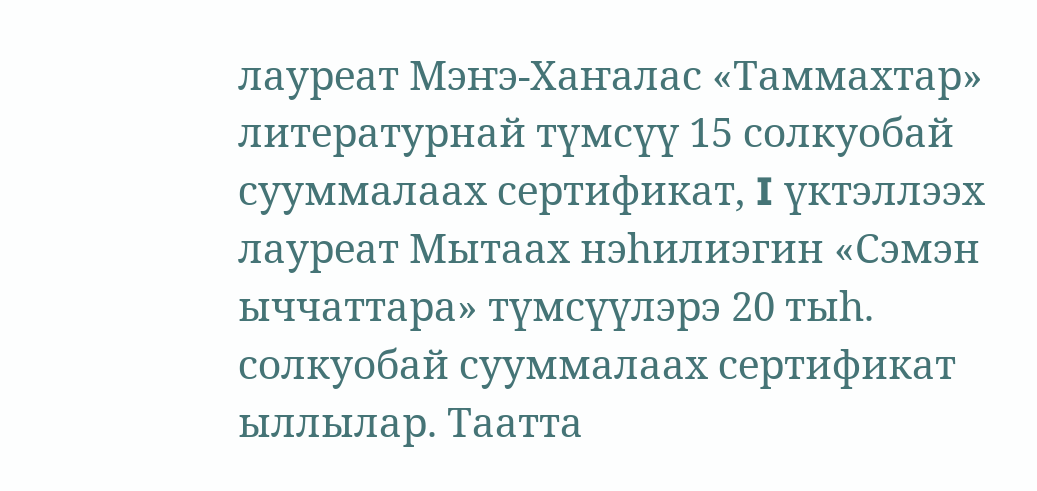лауреат Мэҥэ-Хаҥалас «Таммахтар» литературнай түмсүү 15 солкуобай сууммалаах сертификат, I үктэллээх лауреат Мытаах нэһилиэгин «Сэмэн ыччаттара» түмсүүлэрэ 20 тыһ. солкуобай сууммалаах сертификат ыллылар. Таатта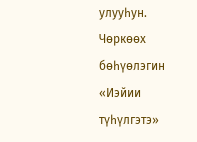улууһун. Чөркөөх бөһүөлэгин «Иэйии түһүлгэтэ»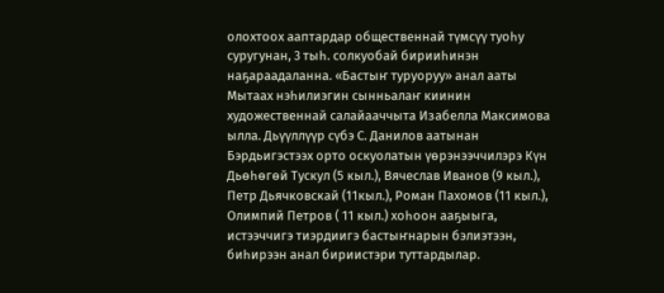олохтоох ааптардар общественнай түмсүү туоһу суругунан, 3 тыһ. солкуобай бирииһинэн наҕараадаланна. «Бастыҥ туруоруу» анал ааты Мытаах нэһилиэгин сынньалаҥ киинин художественнай салайааччыта Изабелла Максимова ылла. Дьүүллүүр сүбэ С. Данилов аатынан Бэрдьигэстээх орто оскуолатын үөрэнээччилэрэ Күн Дьөһөгөй Тускул (5 кыл.), Вячеслав Иванов (9 кыл.), Петр Дьячковскай (11кыл.), Роман Пахомов (11 кыл.), Олимпий Петров ( 11 кыл.) хоһоон ааҕыыга, истээччигэ тиэрдиигэ бастыҥнарын бэлиэтээн, биһирээн анал бириистэри туттардылар.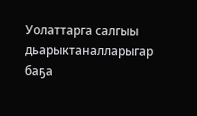Уолаттарга салгыы дьарыктаналларыгар баҕа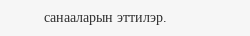санааларын эттилэр.